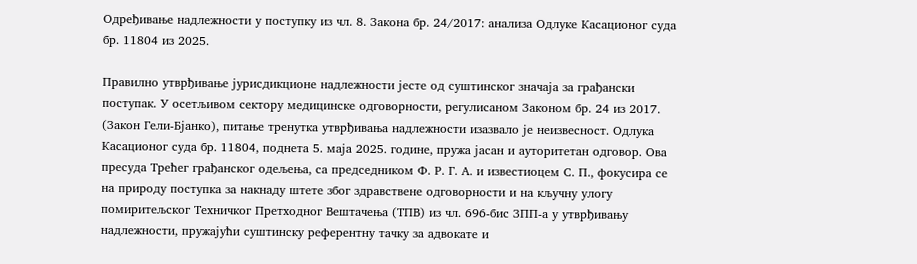Одређивање надлежности у поступку из чл. 8. Закона бр. 24/2017: анализа Одлуке Касационог суда бр. 11804 из 2025.

Правилно утврђивање јурисдикционе надлежности јесте од суштинског значаја за грађански поступак. У осетљивом сектору медицинске одговорности, регулисаном Законом бр. 24 из 2017. (Закон Гели-Бјанко), питање тренутка утврђивања надлежности изазвало је неизвесност. Одлука Касационог суда бр. 11804, поднета 5. маја 2025. године, пружа јасан и ауторитетан одговор. Ова пресуда Трећег грађанског одељења, са председником Ф. Р. Г. А. и известиоцем С. П., фокусира се на природу поступка за накнаду штете због здравствене одговорности и на кључну улогу помиритељског Техничког Претходног Вештачења (ТПВ) из чл. 696-бис ЗПП-а у утврђивању надлежности, пружајући суштинску референтну тачку за адвокате и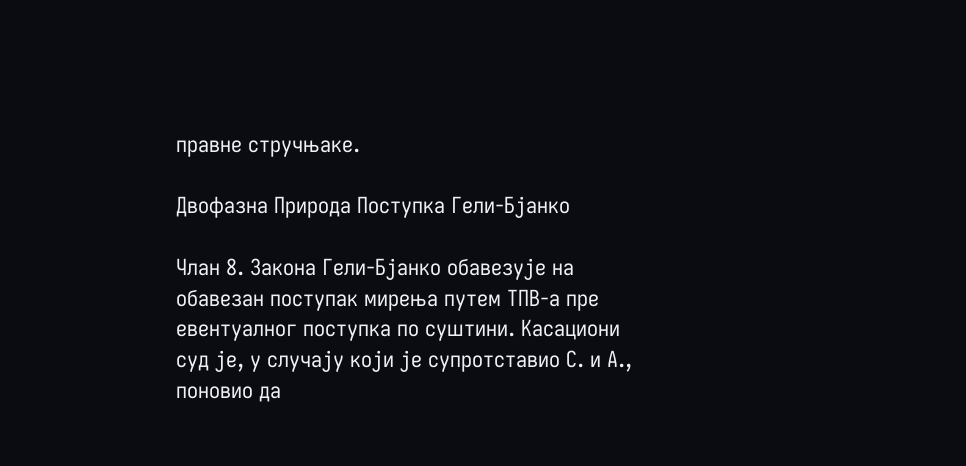правне стручњаке.

Двофазна Природа Поступка Гели-Бјанко

Члан 8. Закона Гели-Бјанко обавезује на обавезан поступак мирења путем ТПВ-а пре евентуалног поступка по суштини. Касациони суд је, у случају који је супротставио С. и А., поновио да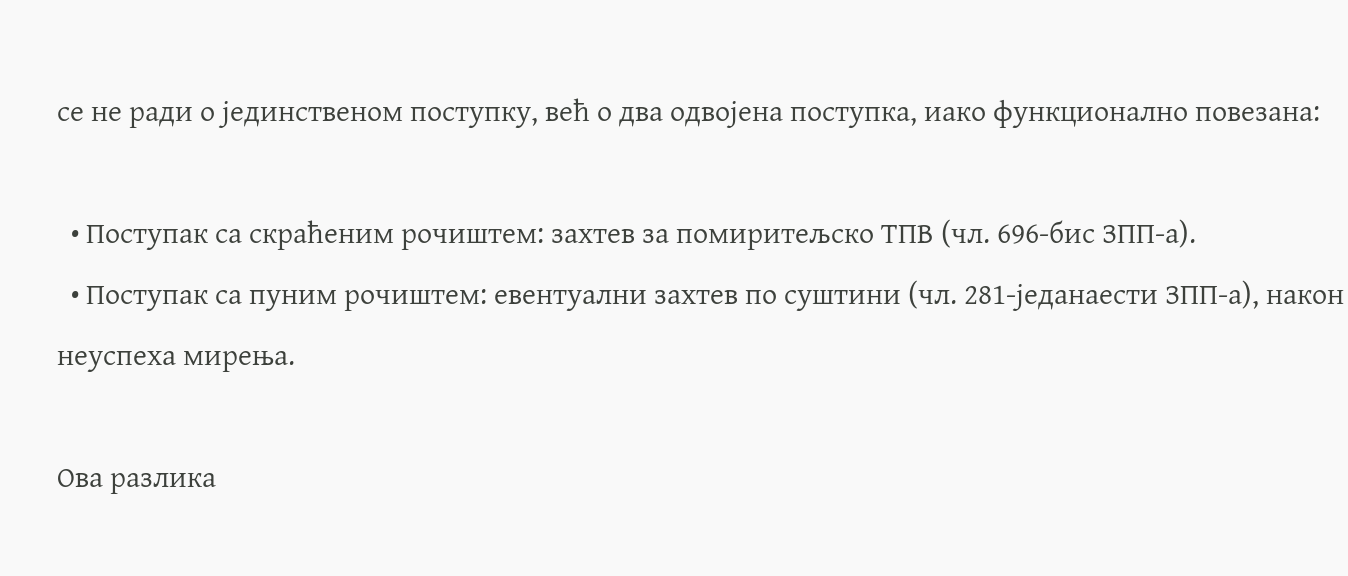се не ради о јединственом поступку, већ о два одвојена поступка, иако функционално повезана:

  • Поступак са скраћеним рочиштем: захтев за помиритељско ТПВ (чл. 696-бис ЗПП-а).
  • Поступак са пуним рочиштем: евентуални захтев по суштини (чл. 281-једанаести ЗПП-а), након неуспеха мирења.

Ова разлика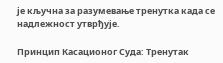је кључна за разумевање тренутка када се надлежност утврђује.

Принцип Касационог Суда: Тренутак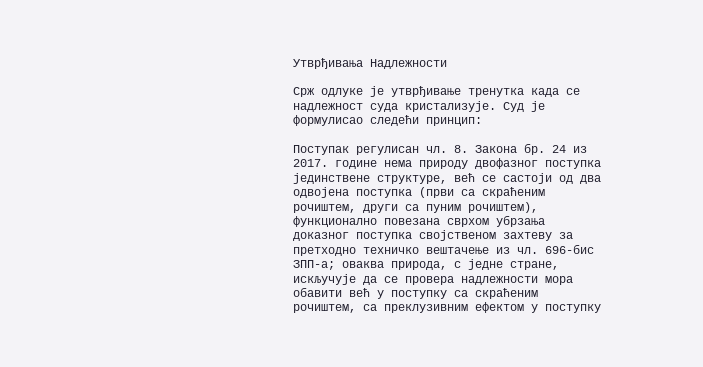Утврђивања Надлежности

Срж одлуке је утврђивање тренутка када се надлежност суда кристализује. Суд је формулисао следећи принцип:

Поступак регулисан чл. 8. Закона бр. 24 из 2017. године нема природу двофазног поступка јединствене структуре, већ се састоји од два одвојена поступка (први са скраћеним рочиштем, други са пуним рочиштем), функционално повезана сврхом убрзања доказног поступка својственом захтеву за претходно техничко вештачење из чл. 696-бис ЗПП-а; оваква природа, с једне стране, искључује да се провера надлежности мора обавити већ у поступку са скраћеним рочиштем, са преклузивним ефектом у поступку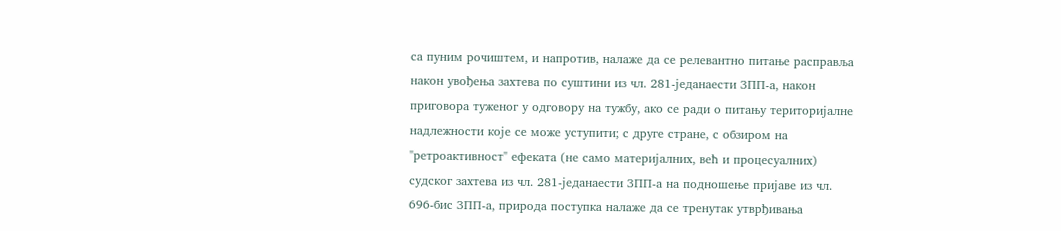са пуним рочиштем, и напротив, налаже да се релевантно питање расправља након увођења захтева по суштини из чл. 281-једанаести ЗПП-а, након приговора туженог у одговору на тужбу, ако се ради о питању територијалне надлежности које се може уступити; с друге стране, с обзиром на "ретроактивност" ефеката (не само материјалних, већ и процесуалних) судског захтева из чл. 281-једанаести ЗПП-а на подношење пријаве из чл. 696-бис ЗПП-а, природа поступка налаже да се тренутак утврђивања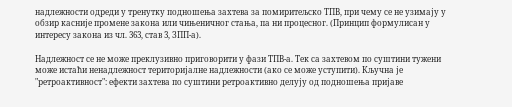надлежности одреди у тренутку подношења захтева за помиритељско ТПВ, при чему се не узимају у обзир касније промене закона или чињеничног стања, па ни процесног. (Принцип формулисан у интересу закона из чл. 363, став 3, ЗПП-а).

Надлежност се не може преклузивно приговорити у фази ТПВ-а. Тек са захтевом по суштини тужени може истаћи ненадлежност територијалне надлежности (ако се може уступити). Кључна је "ретроактивност": ефекти захтева по суштини ретроактивно делују од подношења пријаве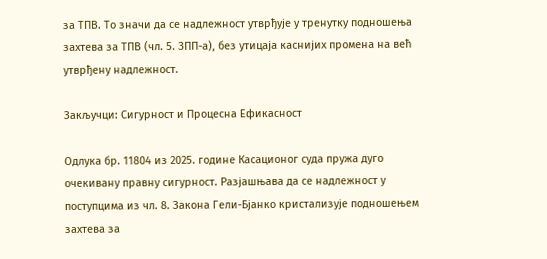за ТПВ. То значи да се надлежност утврђује у тренутку подношења захтева за ТПВ (чл. 5. ЗПП-а), без утицаја каснијих промена на већ утврђену надлежност.

Закључци: Сигурност и Процесна Ефикасност

Одлука бр. 11804 из 2025. године Касационог суда пружа дуго очекивану правну сигурност. Разјашњава да се надлежност у поступцима из чл. 8. Закона Гели-Бјанко кристализује подношењем захтева за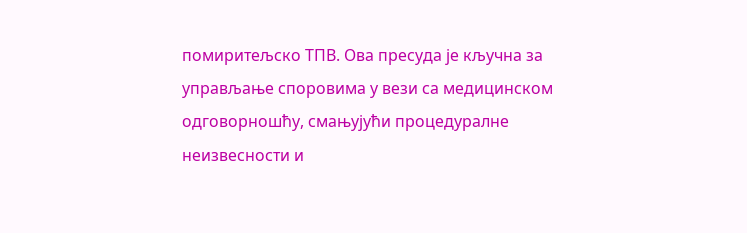помиритељско ТПВ. Ова пресуда је кључна за управљање споровима у вези са медицинском одговорношћу, смањујући процедуралне неизвесности и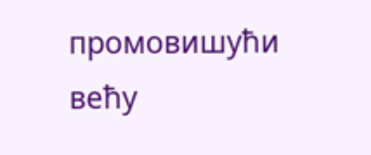промовишући већу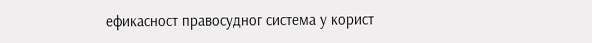ефикасност правосудног система у корист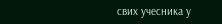свих учесника у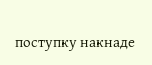поступку накнаде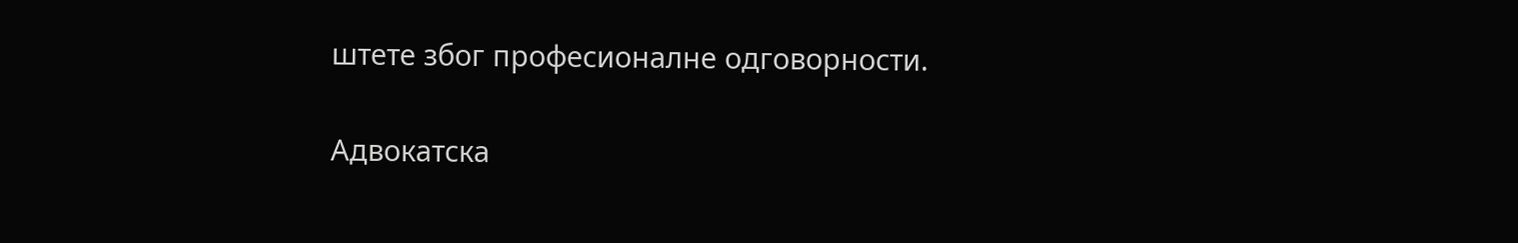штете због професионалне одговорности.

Адвокатска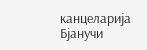канцеларија Бјанучи